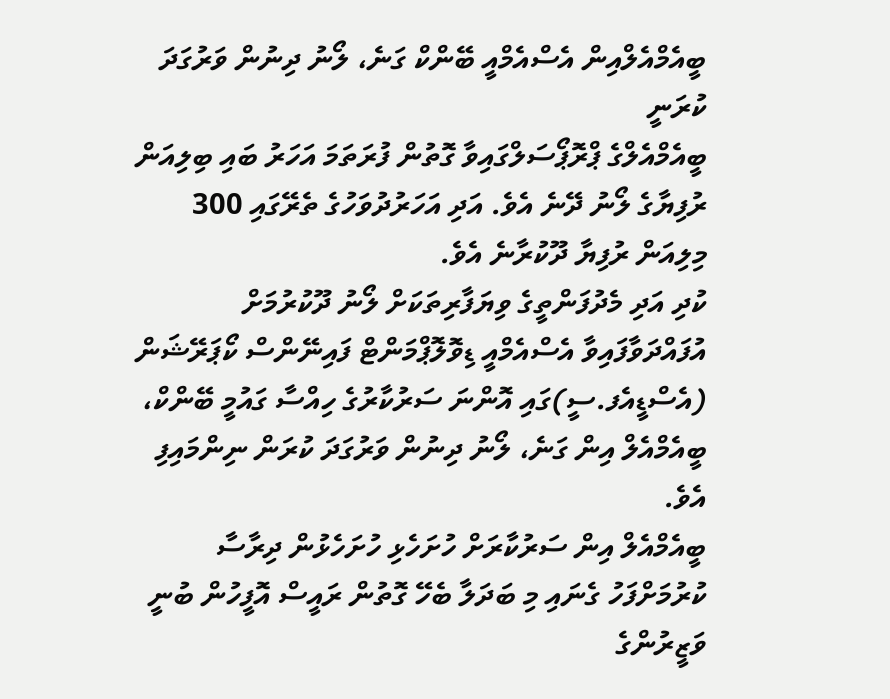ބީއެމްއެލްއިން އެސްއެމްއީ ބޭންކް ގަނެ، ލޯނު ދިނުން ވަރުގަދަ ކުރަނީ
ބީއެމްއެލްގެ ޕްރޮޕޯސަލްގައިވާ ގޮތުން ފުރަތަމަ އަހަރު ބައި ބިލިއަން ރުފިޔާގެ ލޯނު ދޭނެ އެވެ. އަދި އަހަރުދުވަހުގެ ތެރޭގައި 300 މިލިއަން ރުފިޔާ ދޫކުރާނެ އެވެ.
ކުދި އަދި މެދުފަންތީގެ ވިޔަފާރިތަކަށް ލޯނު ދޫކުރުމަށް އުފައްދަވާފައިވާ އެސްއެމްއީ ޑިވޮލޮޕްމަންޓް ފައިނޭންސް ކޯޕަރޭޝަން (އެސްޑީއެފ.ސީ)ގައި އޮންނަ ސަރުކާރުގެ ހިއްސާ ގައުމީ ބޭންކް، ބީއެމްއެލް އިން ގަނެ، ލޯނު ދިނުން ވަރުގަދަ ކުރަން ނިންމައިފި އެވެ.
ބީއެމްއެލް އިން ސަރުކާރަށް ހުށަހެޅި ހުށަހެޅުން ދިރާސާ ކުރުމަށްފަހު ގެނައި މި ބަދަލާ ބެހޭ ގޮތުން ރައީސް އޮފީހުން ބުނީ ވަޒީރުންގެ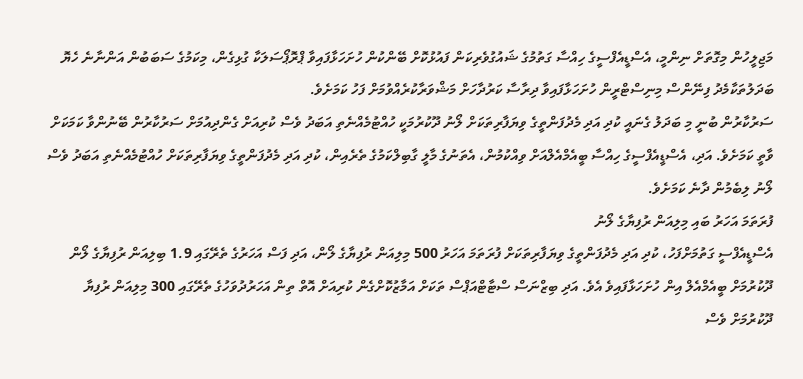މަޖިލީހުން މިގޮތަށް ނިންމީ، އެސްޑީއެފްސީގެ ހިއްސާ ގަތުމުގެ ޝައުގުވެރިކަން ފައުޅުކޮށް ބޭންކުން ހުށަހަޅާފައިވާ ޕްރޮޕޯސަލަކާ ގުޅިގެން، މިކަމުގެ ސަބަބުން އަންނާނެ ހެޔޮ ބަދަލުތަކާމެދު ފިނޭންސް މިނިސްޓްރީން ހުށަހަޅާފައިވާ ދިރާސާ ކަރުދާހަށް މަޝްވަރާކުރެއްވުމަށް ފަހު ކަމަށެވެ.
ސަރުކާރުން ބުނީ މި ބަދަލު ގެނައީ ކުދި އަދި މެދުފަންތީގެ ވިޔަފާރިތަކަށް ލޯނު ދޫކުރުމަކީ ހުއްޓުމެއްނެތި އަބަދު ވެސް ކުރިއަށް ގެންދިއުމަށް ސަރުކާރުން ބޭނުންވާ ކަމަކަށް ވާތީ ކަމަށެވެ. އަދި، އެސްޑީއެފްސީގެ ހިއްސާ ބީއެމްއެލްއަށް ވިއްކުމުން، އެތަނުގެ މާލީ ގާބިލްކަމުގެ ތެރެއިން، ކުދި އަދި މެދުފަންތީގެ ވިޔަފާރިތަކަށް ހުއްޓުމެއްނެތި އަބަދު ވެސް ލޯނު ލިބެމުން ދާނެ ކަމަށެވެ.
ފުރަތަމަ އަހަރު ބައި މިލިއަން ރުފިޔާގެ ލޯނު
އެސްޑީއެފްސީ ގަތުމަށްފަހު، ކުދި އަދި މެދުފަންތީގެ ވިޔަފާރިތަކަށް ފުރަތަމަ އަހަރު 500 މިލިއަން ރުފިޔާގެ ލޯން، އަދި ފަސް އަހަރުގެ ތެރޭގައި 1.9 ބިލިއަން ރުފިޔާގެ ލޯން ދޫކުރުމަށް ބީއެމްއެލް އިން ހުށަހަޅާފައިވެ އެވެ. އަދި ބިޒްނަސް ސްޓާޓްއަޕްސް ތަކަށް އަމާޒުކޮށްގެން ކުރިއަށް އޮތް ތިން އަހަރުދުވަހުގެ ތެރޭގައި 300 މިލިއަން ރުފިޔާ ދޫކުރުމަށް ވެސް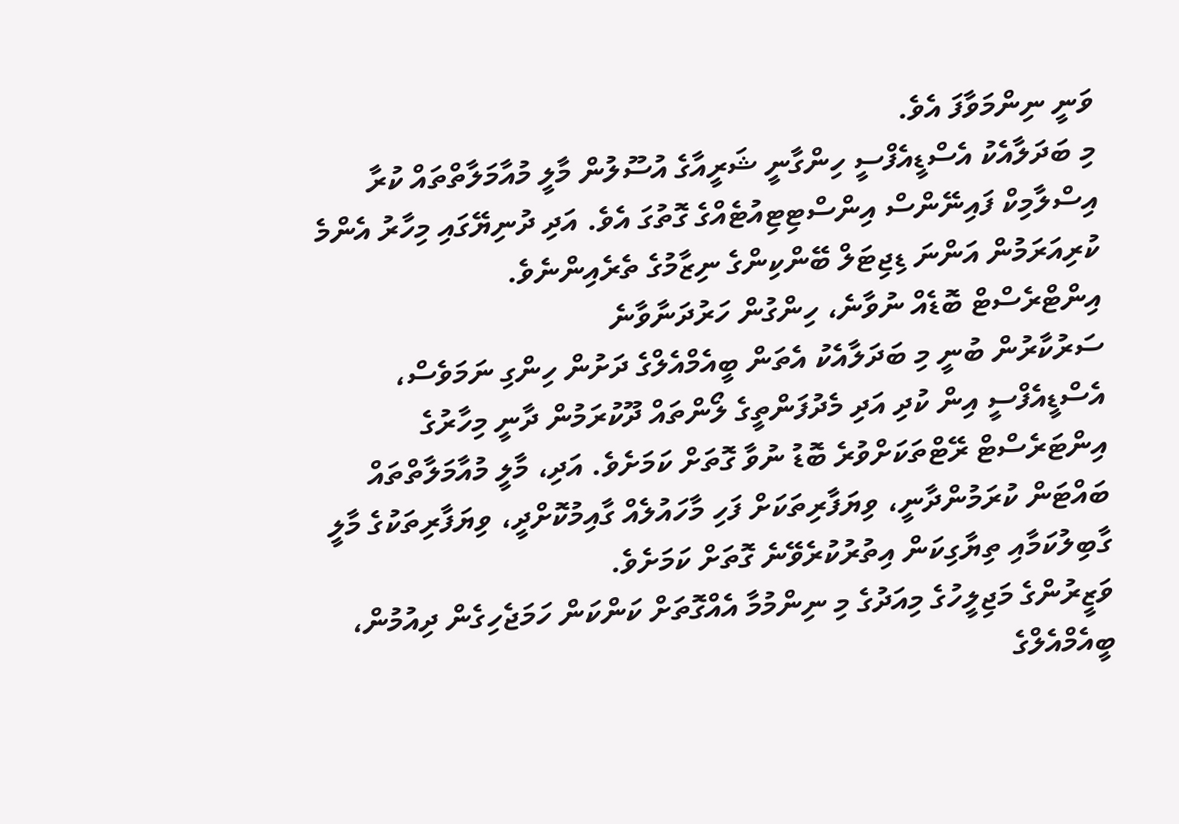ވަނީ ނިންމަވާފަ އެވެ.
މި ބަދަލާއެކު އެސްޑީއެފްސީ ހިންގާނީ ޝަރީއާގެ އުސޫލުން މާލީ މުއާމަލާތްތައް ކުރާ އިސްލާމިކް ފައިނޭންސް އިންސްޓިޓިއުޓެއްގެ ގޮތުގަ އެވެ. އަދި ދުނިޔޭގައި މިހާރު އެންމެ ކުރިއަރަމުން އަންނަ ޑިޖިޓަލް ބޭންކިންގެ ނިޒާމުގެ ތެރެއިންނެވެ.
އިންޓްރެސްޓް ބޮޑެއް ނުވާނެ، ހިންގުން ހަރުދަނާވާނެ
ސަރުކާރުން ބުނީ މި ބަދަލާއެކު އެތަން ބީއެމްއެލްގެ ދަށުން ހިންގި ނަމަވެސް، އެސްޑީއެފްސީ އިން ކުދި އަދި މެދުފަންތީގެ ލޯންތައް ދޫކުރަމުން ދާނީ މިހާރުގެ އިންޓަރެސްޓް ރޭޓްތަކަށްވުރެ ބޮޑު ނުވާ ގޮތަށް ކަމަށެވެ. އަދި، މާލީ މުއާމަލާތްތައް ބައްޓަން ކުރަމުންދާނީ، ވިޔަފާރިތަކަށް ފަހި މާހައުލެއް ގާއިމުކޮށްދީ، ވިޔަފާރިތަކުގެ މާލީ ގާބިލުކަމާއި ތިޔާގިކަން އިތުރުކުރެވޭނެ ގޮތަށް ކަމަށެވެ.
ވަޒީރުންގެ މަޖިލީހުގެ މިއަދުގެ މި ނިންމުމާ އެއްގޮތަށް ކަންކަން ހަމަޖެހިގެން ދިއުމުން، ބީއެމްއެލްގެ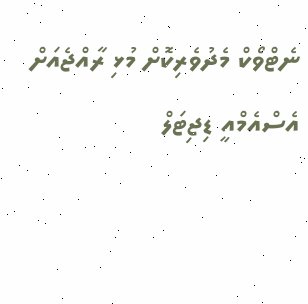ނެޓްވޯކް މެދުވެރިކޮށް މުޅި ރާއްޖެއަށް އެސްއެމްއީ ޑިޖިޓަލް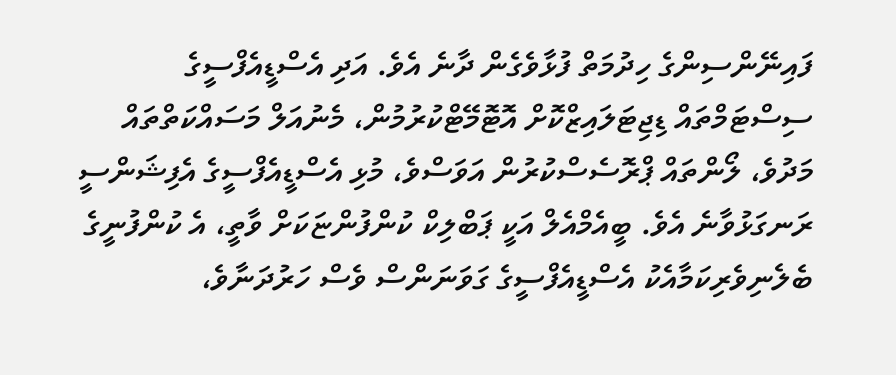ފައިނޭންސިންގެ ހިދުމަތް ފުޅާވެގެން ދާނެ އެވެ. އަދި އެސްޑީއެފްސީގެ ސިސްޓަމްތައް ޑިޖިޓަލައިޒްކޮށް އޮޓޮމޭޓްކުރުމުން، މެނުއަލް މަސައްކަތްތައް މަދުވެ، ލޯންތައް ޕްރޮސެސްކުރުން އަވަސްވެ، މުޅި އެސްޑީއެފްސީގެ އެފިޝަންސީ ރަނގަޅުވާނެ އެވެ. ބީއެމްއެލް އަކީ ޕަބްލިކް ކުންފުންޏަކަށް ވާތީ، އެ ކުންފުނީގެ ބެލެނިވެރިކަމާއެކު އެސްޑީއެފްސީގެ ގަވަނަންސް ވެސް ހަރުދަނާވެ،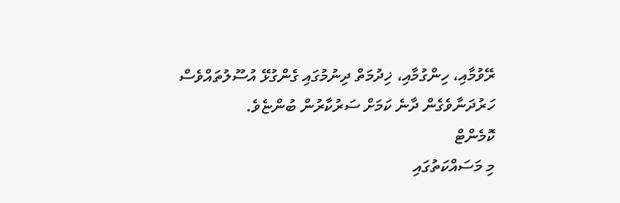ރޭވުމާއި، ހިންގުމާއި، ޚިދުމަތް ދިނުމުގައި ގެންގުޅޭ އުސޫލުތައްވެސް ހަރުދަނާވެގެން ދާނެ ކަމަށް ސަރުކާރުން ބުންޏެވެ.
ކޮމެންޓް
މި މަސައްކަތުގައި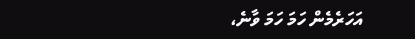އަހަރެމެން ހަމަ ހަމަ ވާނެ،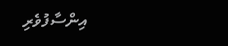އިންސާފުވެރި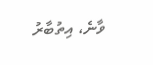ވާނެ، އިތުބާރު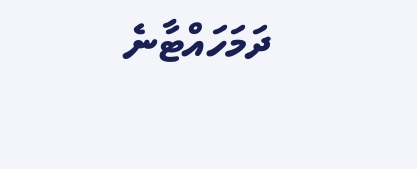ދަމަހައްޓާނެ